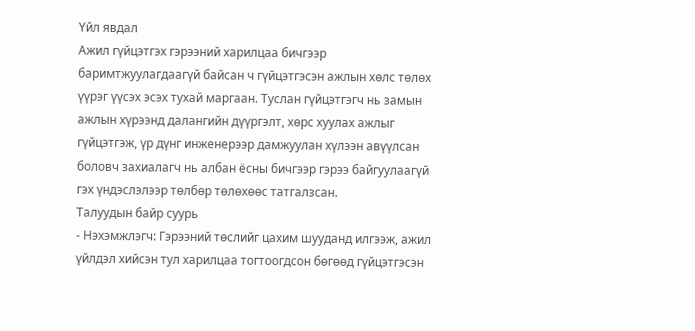Үйл явдал
Ажил гүйцэтгэх гэрээний харилцаа бичгээр баримтжуулагдаагүй байсан ч гүйцэтгэсэн ажлын хөлс төлөх үүрэг үүсэх эсэх тухай маргаан. Туслан гүйцэтгэгч нь замын ажлын хүрээнд далангийн дүүргэлт, хөрс хуулах ажлыг гүйцэтгэж, үр дүнг инженерээр дамжуулан хүлээн авүүлсан боловч захиалагч нь албан ёсны бичгээр гэрээ байгуулаагүй гэх үндэслэлээр төлбөр төлөхөөс татгалзсан.
Талуудын байр суурь
- Нэхэмжлэгч: Гэрээний төслийг цахим шууданд илгээж, ажил үйлдэл хийсэн тул харилцаа тогтоогдсон бөгөөд гүйцэтгэсэн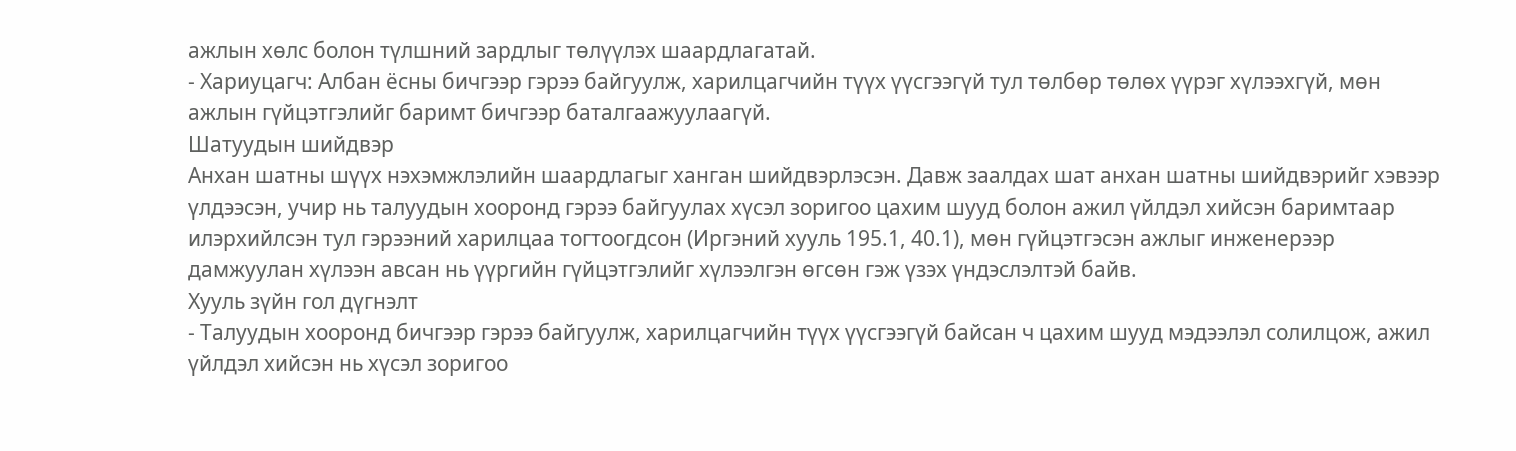ажлын хөлс болон түлшний зардлыг төлүүлэх шаардлагатай.
- Хариуцагч: Албан ёсны бичгээр гэрээ байгуулж, харилцагчийн түүх үүсгээгүй тул төлбөр төлөх үүрэг хүлээхгүй, мөн ажлын гүйцэтгэлийг баримт бичгээр баталгаажуулаагүй.
Шатуудын шийдвэр
Анхан шатны шүүх нэхэмжлэлийн шаардлагыг ханган шийдвэрлэсэн. Давж заалдах шат анхан шатны шийдвэрийг хэвээр үлдээсэн, учир нь талуудын хооронд гэрээ байгуулах хүсэл зоригоо цахим шууд болон ажил үйлдэл хийсэн баримтаар илэрхийлсэн тул гэрээний харилцаа тогтоогдсон (Иргэний хууль 195.1, 40.1), мөн гүйцэтгэсэн ажлыг инженерээр дамжуулан хүлээн авсан нь үүргийн гүйцэтгэлийг хүлээлгэн өгсөн гэж үзэх үндэслэлтэй байв.
Хууль зүйн гол дүгнэлт
- Талуудын хооронд бичгээр гэрээ байгуулж, харилцагчийн түүх үүсгээгүй байсан ч цахим шууд мэдээлэл солилцож, ажил үйлдэл хийсэн нь хүсэл зоригоо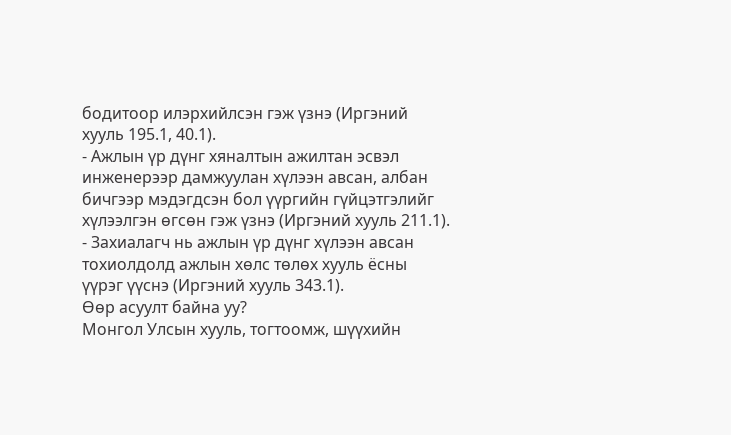бодитоор илэрхийлсэн гэж үзнэ (Иргэний хууль 195.1, 40.1).
- Ажлын үр дүнг хяналтын ажилтан эсвэл инженерээр дамжуулан хүлээн авсан, албан бичгээр мэдэгдсэн бол үүргийн гүйцэтгэлийг хүлээлгэн өгсөн гэж үзнэ (Иргэний хууль 211.1).
- Захиалагч нь ажлын үр дүнг хүлээн авсан тохиолдолд ажлын хөлс төлөх хууль ёсны үүрэг үүснэ (Иргэний хууль 343.1).
Өөр асуулт байна уу?
Монгол Улсын хууль, тогтоомж, шүүхийн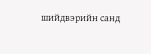шийдвэрийн санд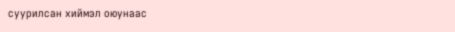суурилсан хиймэл оюунаас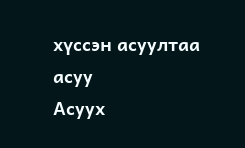хүссэн асуултаа асуу
Асуух